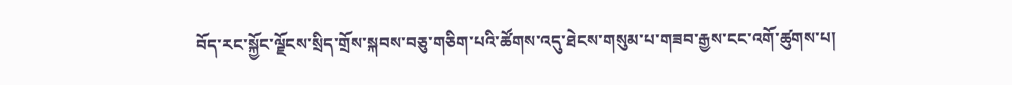བོད་རང་སྐྱོང་ལྗོངས་སྲིད་གྲོས་སྐབས་བཅུ་གཅིག་པའི་ཚོགས་འདུ་ཐེངས་གསུམ་པ་གཟབ་རྒྱས་ངང་འགོ་ཚུགས་པ།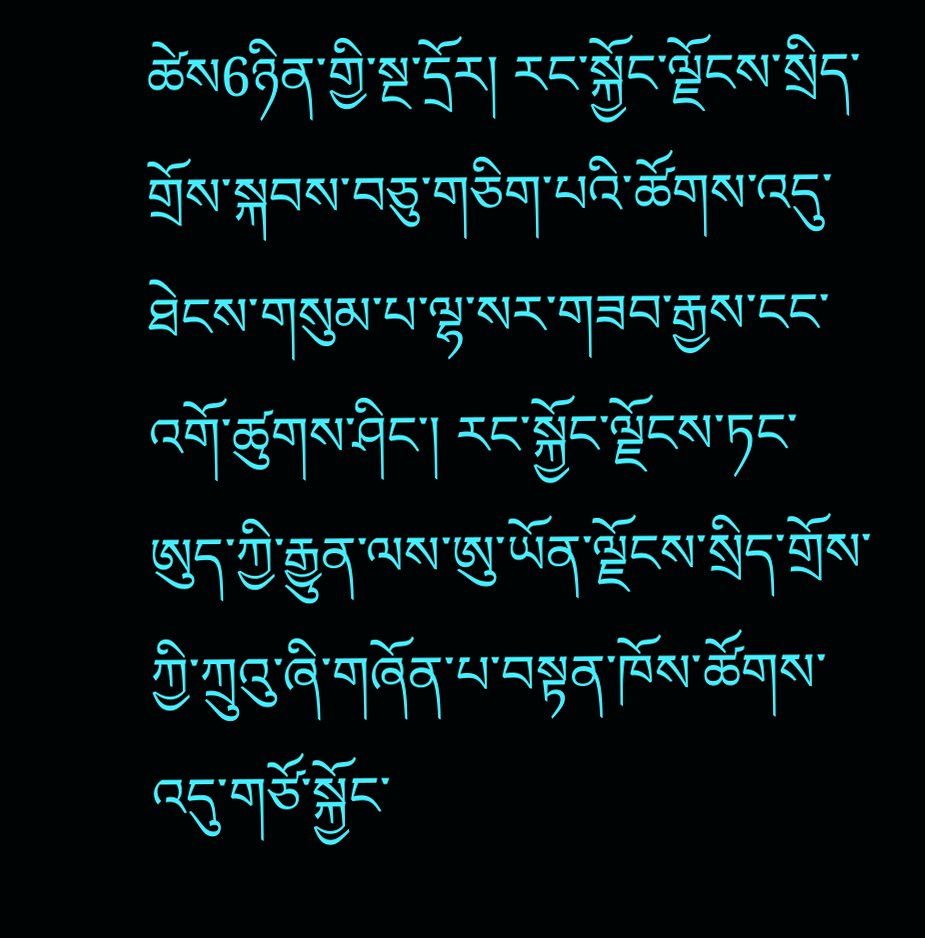ཚེས6ཉིན་གྱི་སྔ་དྲོར། རང་སྐྱོང་ལྗོངས་སྲིད་གྲོས་སྐབས་བཅུ་གཅིག་པའི་ཚོགས་འདུ་ཐེངས་གསུམ་པ་ལྷ་སར་གཟབ་རྒྱས་ངང་འགོ་ཚུགས་ཤིང་། རང་སྐྱོང་ལྗོངས་ཏང་ཨུད་ཀྱི་རྒྱུན་ལས་ཨུ་ཡོན་ལྗོངས་སྲིད་གྲོས་ཀྱི་ཀྲུའུ་ཞི་གཞོན་པ་བསྟན་ཁོས་ཚོགས་འདུ་གཙོ་སྐྱོང་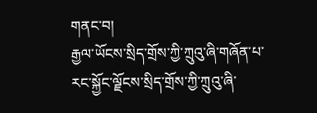གནང་བ།
རྒྱལ་ཡོངས་སྲིད་གྲོས་ཀྱི་ཀྲུའུ་ཞི་གཞོན་པ་རང་སྐྱོང་ལྗོངས་སྲིད་གྲོས་ཀྱི་ཀྲུའུ་ཞི་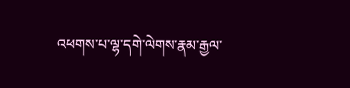འཕགས་པ་ལྷ་དགེ་ལེགས་རྣམ་རྒྱལ་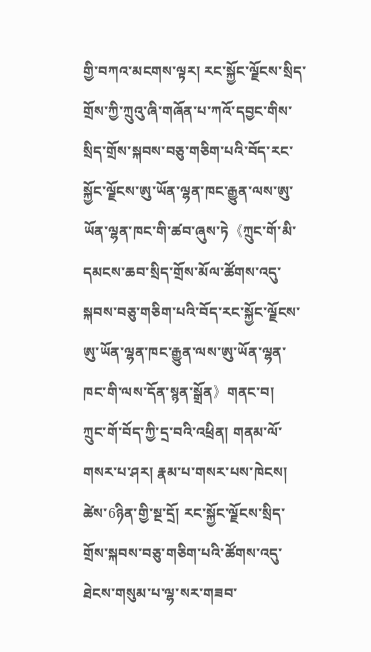གྱི་བཀའ་མངགས་ལྟར། རང་སྐྱོང་ལྗོངས་སྲིད་གྲོས་ཀྱི་ཀྲུའུ་ཞི་གཞོན་པ་ཀའོ་དབྱང་གིས་སྲིད་གྲོས་སྐབས་བཅུ་གཅིག་པའི་བོད་རང་སྐྱོང་ལྗོངས་ཨུ་ཡོན་ལྷན་ཁང་རྒྱུན་ལས་ཨུ་ཡོན་ལྷན་ཁང་གི་ཚབ་ཞུས་ཏེ《ཀྲུང་གོ་མི་དམངས་ཆབ་སྲིད་གྲོས་མོལ་ཚོགས་འདུ་སྐབས་བཅུ་གཅིག་པའི་བོད་རང་སྐྱོང་ལྗོངས་ཨུ་ཡོན་ལྷན་ཁང་རྒྱུན་ལས་ཨུ་ཡོན་ལྷན་ཁང་གི་ལས་དོན་སྙན་སྒྲོན》གནང་བ།
ཀྲུང་གོ་བོད་ཀྱི་དྲ་བའི་འཕྲིན། གནམ་ལོ་གསར་པ་ཤར། རྣམ་པ་གསར་པས་ཁེངས། ཚེས་6ཉིན་གྱི་སྔ་དྲོ། རང་སྐྱོང་ལྗོངས་སྲིད་གྲོས་སྐབས་བཅུ་གཅིག་པའི་ཚོགས་འདུ་ཐེངས་གསུམ་པ་ལྷ་སར་གཟབ་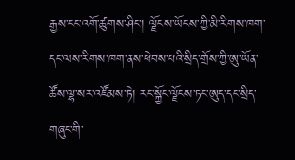རྒྱས་ངང་འགོ་ཚུགས་ཤིང་། ལྗོངས་ཡོངས་ཀྱི་མི་རིགས་ཁག་དང་ལས་རིགས་ཁག་ནས་ཕེབས་པའི་སྲིད་གྲོས་ཀྱི་ཨུ་ཡོན་ཚོས་ལྷ་སར་འཛོམས་ཏེ། རང་སྐྱོང་ལྗོངས་ཏང་ཨུད་དང་སྲིད་གཞུང་གི་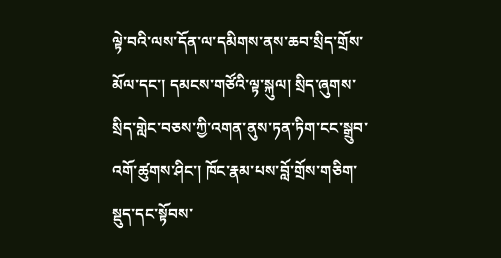ལྟེ་བའི་ལས་དོན་ལ་དམིགས་ནས་ཆབ་སྲིད་གྲོས་མོལ་དང་། དམངས་གཙོའི་ལྟ་སྐུལ། སྲིད་ཞུགས་སྲིད་གླེང་བཅས་ཀྱི་འགན་ནུས་ཏན་ཏིག་ངང་སྒྲུབ་འགོ་ཚུགས་ཤིང་། ཁོང་རྣམ་པས་བློ་གྲོས་གཅིག་སྡུད་དང་སྟོབས་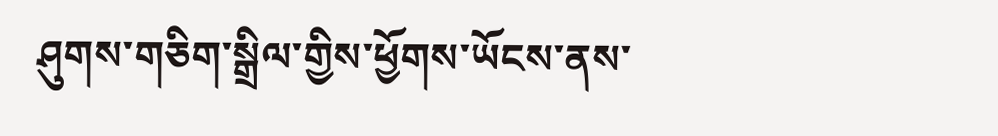ཤུགས་གཅིག་སྒྲིལ་གྱིས་ཕྱོགས་ཡོངས་ནས་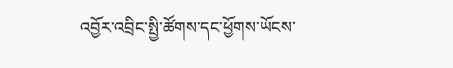འབྱོར་འབྲིང་སྤྱི་ཚོགས་དང་ཕྱོགས་ཡོངས་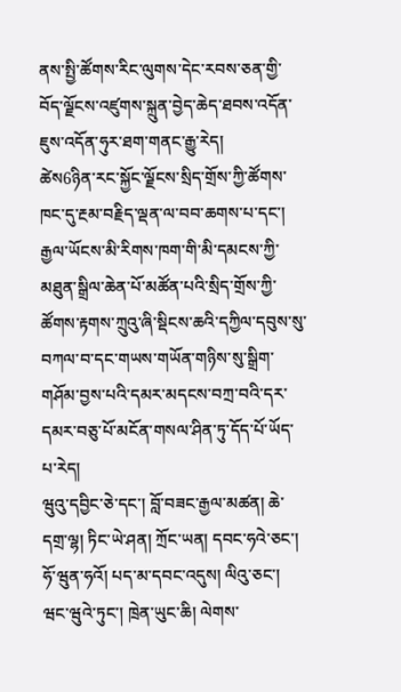ནས་སྤྱི་ཚོགས་རིང་ལུགས་དེང་རབས་ཅན་གྱི་བོད་ལྗོངས་འཛུགས་སྐྲུན་བྱེད་ཆེད་ཐབས་འདོན་ཇུས་འདོན་ཧུར་ཐག་གནང་རྒྱུ་རེད།
ཚེས6ཉིན་རང་སྐྱོང་ལྗོངས་སྲིད་གྲོས་ཀྱི་ཚོགས་ཁང་དུ་རྔམ་བརྗིད་ལྡན་ལ་བབ་ཆགས་པ་དང་། རྒྱལ་ཡོངས་མི་རིགས་ཁག་གི་མི་དམངས་ཀྱི་མཐུན་སྒྲིལ་ཆེན་པོ་མཚོན་པའི་སྲིད་གྲོས་ཀྱི་ཚོགས་རྟགས་ཀྲུའུ་ཞི་སྡིངས་ཆའི་དཀྱིལ་དབུས་སུ་བཀལ་བ་དང་གཡས་གཡོན་གཉིས་སུ་སྒྲིག་གཤོམ་བྱས་པའི་དམར་མདངས་བཀྲ་བའི་དར་དམར་བཅུ་པོ་མངོན་གསལ་ཤིན་ཏུ་དོད་པོ་ཡོད་པ་རེད།
ཝུའུ་དབྱིང་ཅེ་དང་། བློ་བཟང་རྒྱལ་མཚན། ཆེ་དགྲ་ལྷ། ཏིང་ཡེ་ཤན། ཀྲོང་ཡན། དབང་ཧའེ་ཅང་། ཧོ་ཝུན་ཧའོ། པད་མ་དབང་འདུས། ལིའུ་ཅང་། ཝང་ཝུའེ་ཏུང་། ཁྲེན་ཡུང་ཆི། ལེགས་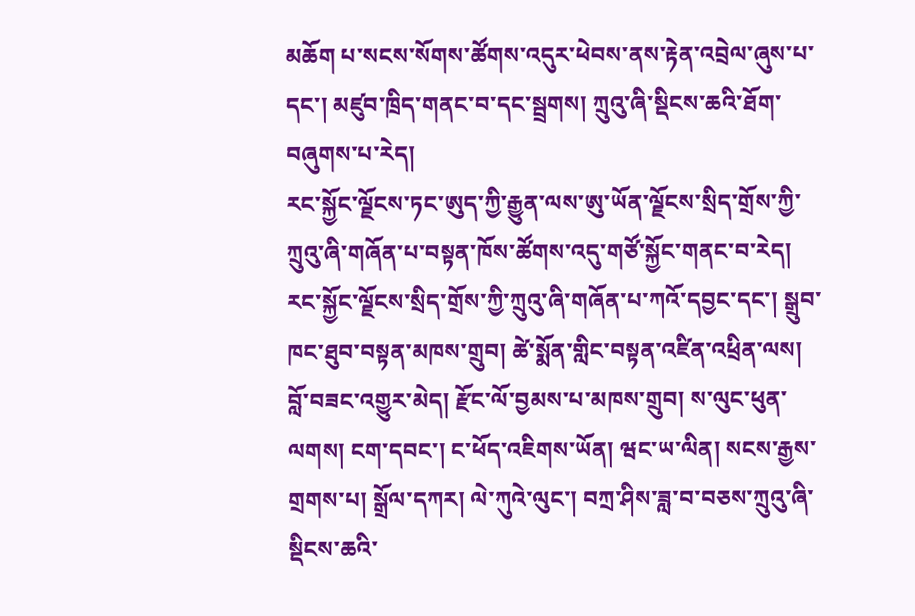མཆོག པ་སངས་སོགས་ཚོགས་འདུར་ཕེབས་ནས་རྟེན་འབྲེལ་ཞུས་པ་དང་། མཛུབ་ཁྲིད་གནང་བ་དང་སྦྲགས། ཀྲུའུ་ཞི་སྡིངས་ཆའི་ཐོག་བཞུགས་པ་རེད།
རང་སྐྱོང་ལྗོངས་ཏང་ཨུད་ཀྱི་རྒྱུན་ལས་ཨུ་ཡོན་ལྗོངས་སྲིད་གྲོས་ཀྱི་ཀྲུའུ་ཞི་གཞོན་པ་བསྟན་ཁོས་ཚོགས་འདུ་གཙོ་སྐྱོང་གནང་བ་རེད།
རང་སྐྱོང་ལྗོངས་སྲིད་གྲོས་ཀྱི་ཀྲུའུ་ཞི་གཞོན་པ་ཀའོ་དབྱང་དང་། སྒྲུབ་ཁང་ཐུབ་བསྟན་མཁས་གྲུབ། ཚེ་སྨོན་གླིང་བསྟན་འཛིན་འཕྲིན་ལས། བློ་བཟང་འགྱུར་མེད། རྫོང་ལོ་བྱམས་པ་མཁས་གྲུབ། ས་ལུང་ཕུན་ལགས། ངག་དབང་། ང་ཕོད་འཇིགས་ཡོན། ཝང་ཡ་ལིན། སངས་རྒྱས་གྲགས་པ། སྒྲོལ་དཀར། ལེ་ཀུའེ་ལུང་། བཀྲ་ཤིས་ཟླ་བ་བཅས་ཀྲུའུ་ཞི་སྡིངས་ཆའི་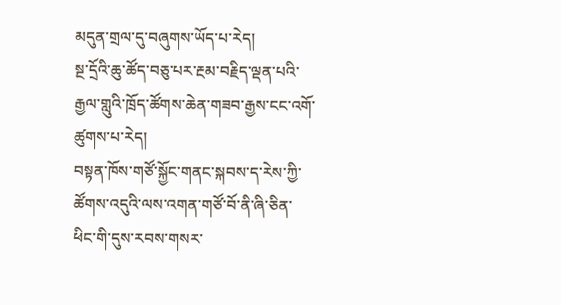མདུན་གྲལ་དུ་བཞུགས་ཡོད་པ་རེད།
སྔ་དྲོའི་ཆུ་ཚོད་བཅུ་པར་རྔམ་བརྗིད་ལྡན་པའི་རྒྱལ་གླུའི་ཁྲོད་ཚོགས་ཆེན་གཟབ་རྒྱས་ངང་འགོ་ཚུགས་པ་རེད།
བསྟན་ཁོས་གཙོ་སྐྱོང་གནང་སྐབས་ད་རེས་ཀྱི་ཚོགས་འདུའི་ལས་འགན་གཙོ་བོ་ནི་ཞི་ཅིན་ཕིང་གི་དུས་རབས་གསར་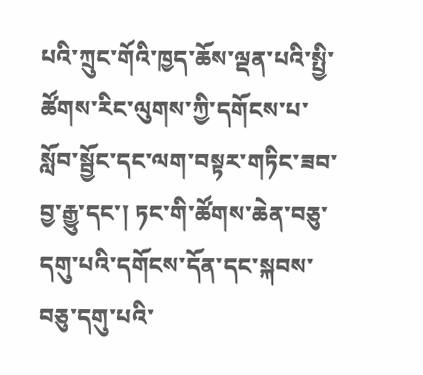པའི་ཀྲུང་གོའི་ཁྱད་ཆོས་ལྡན་པའི་སྤྱི་ཚོགས་རིང་ལུགས་ཀྱི་དགོངས་པ་སློབ་སྦྱོང་དང་ལག་བསྟར་གཏིང་ཟབ་བྱ་རྒྱུ་དང་། ཏང་གི་ཚོགས་ཆེན་བཅུ་དགུ་པའི་དགོངས་དོན་དང་སྐབས་བཅུ་དགུ་པའི་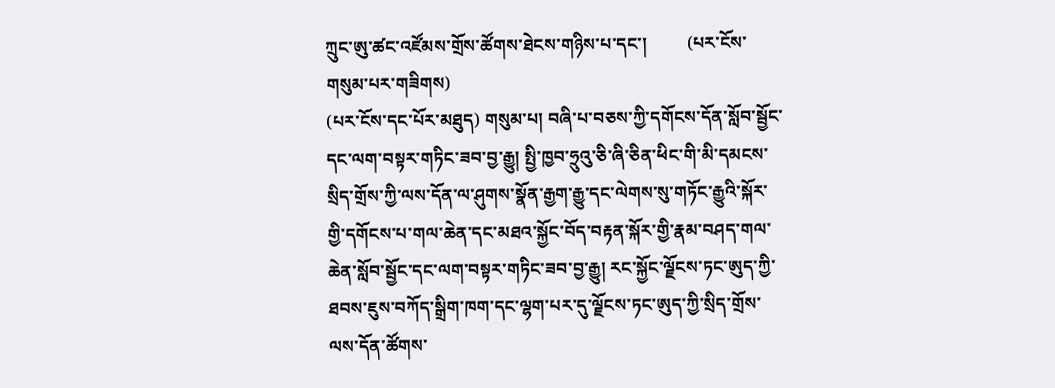ཀྲུང་ཨུ་ཚང་འཛོམས་གྲོས་ཚོགས་ཐེངས་གཉིས་པ་དང་།         (པར་ངོས་གསུམ་པར་གཟིགས)
(པར་ངོས་དང་པོར་མཐུད) གསུམ་པ། བཞི་པ་བཅས་ཀྱི་དགོངས་དོན་སློབ་སྦྱོང་དང་ལག་བསྟར་གཏིང་ཟབ་བྱ་རྒྱུ། སྤྱི་ཁྱབ་ཧྲུའུ་ཅི་ཞི་ཅིན་ཕིང་གི་མི་དམངས་སྲིད་གྲོས་ཀྱི་ལས་དོན་ལ་ཤུགས་སྣོན་རྒྱག་རྒྱུ་དང་ལེགས་སུ་གཏོང་རྒྱུའི་སྐོར་གྱི་དགོངས་པ་གལ་ཆེན་དང་མཐའ་སྐྱོང་བོད་བརྟན་སྐོར་གྱི་རྣམ་བཤད་གལ་ཆེན་སློབ་སྦྱོང་དང་ལག་བསྟར་གཏིང་ཟབ་བྱ་རྒྱུ། རང་སྐྱོང་ལྗོངས་ཏང་ཨུད་ཀྱི་ཐབས་ཇུས་བཀོད་སྒྲིག་ཁག་དང་ལྷག་པར་དུ་ལྗོངས་ཏང་ཨུད་ཀྱི་སྲིད་གྲོས་ལས་དོན་ཚོགས་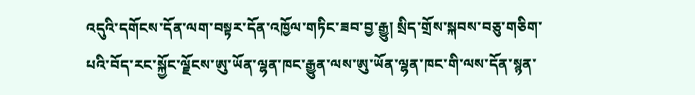འདུའི་དགོངས་དོན་ལག་བསྟར་དོན་འཁྱོལ་གཏིང་ཟབ་བྱ་རྒྱུ། སྲིད་གྲོས་སྐབས་བཅུ་གཅིག་པའི་བོད་རང་སྐྱོང་ལྗོངས་ཨུ་ཡོན་ལྷན་ཁང་རྒྱུན་ལས་ཨུ་ཡོན་ལྷན་ཁང་གི་ལས་དོན་སྙན་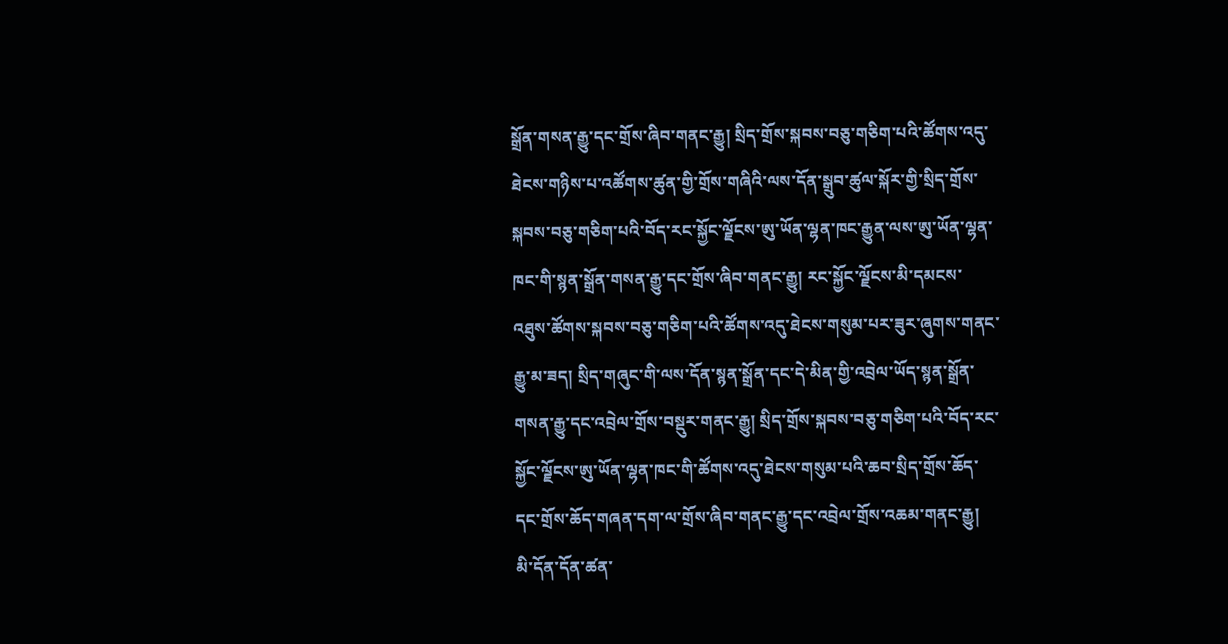སྒྲོན་གསན་རྒྱུ་དང་གྲོས་ཞིབ་གནང་རྒྱུ། སྲིད་གྲོས་སྐབས་བཅུ་གཅིག་པའི་ཚོགས་འདུ་ཐེངས་གཉིས་པ་འཚོགས་ཚུན་གྱི་གྲོས་གཞིའི་ལས་དོན་སྒྲུབ་ཚུལ་སྐོར་གྱི་སྲིད་གྲོས་སྐབས་བཅུ་གཅིག་པའི་བོད་རང་སྐྱོང་ལྗོངས་ཨུ་ཡོན་ལྷན་ཁང་རྒྱུན་ལས་ཨུ་ཡོན་ལྷན་ཁང་གི་སྙན་སྒྲོན་གསན་རྒྱུ་དང་གྲོས་ཞིབ་གནང་རྒྱུ། རང་སྐྱོང་ལྗོངས་མི་དམངས་འཐུས་ཚོགས་སྐབས་བཅུ་གཅིག་པའི་ཚོགས་འདུ་ཐེངས་གསུམ་པར་ཟུར་ཞུགས་གནང་རྒྱུ་མ་ཟད། སྲིད་གཞུང་གི་ལས་དོན་སྙན་སྒྲོན་དང་དེ་མིན་གྱི་འབྲེལ་ཡོད་སྙན་སྒྲོན་གསན་རྒྱུ་དང་འབྲེལ་གྲོས་བསྡུར་གནང་རྒྱུ། སྲིད་གྲོས་སྐབས་བཅུ་གཅིག་པའི་བོད་རང་སྐྱོང་ལྗོངས་ཨུ་ཡོན་ལྷན་ཁང་གི་ཚོགས་འདུ་ཐེངས་གསུམ་པའི་ཆབ་སྲིད་གྲོས་ཆོད་དང་གྲོས་ཆོད་གཞན་དག་ལ་གྲོས་ཞིབ་གནང་རྒྱུ་དང་འབྲེལ་གྲོས་འཆམ་གནང་རྒྱུ། མི་དོན་དོན་ཚན་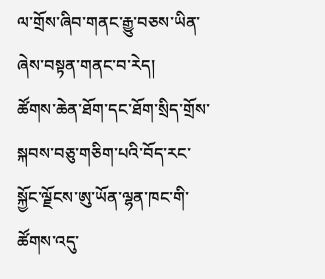ལ་གྲོས་ཞིབ་གནང་རྒྱུ་བཅས་ཡིན་ཞེས་བསྟན་གནང་བ་རེད།
ཚོགས་ཆེན་ཐོག་དང་ཐོག་སྲིད་གྲོས་སྐབས་བཅུ་གཅིག་པའི་བོད་རང་སྐྱོང་ལྗོངས་ཨུ་ཡོན་ལྷན་ཁང་གི་ཚོགས་འདུ་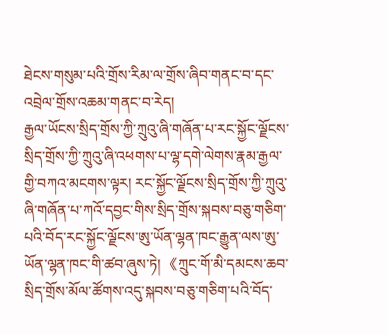ཐེངས་གསུམ་པའི་གྲོས་རིམ་ལ་གྲོས་ཞིབ་གནང་བ་དང་འབྲེལ་གྲོས་འཆམ་གནང་བ་རེད།
རྒྱལ་ཡོངས་སྲིད་གྲོས་ཀྱི་ཀྲུའུ་ཞི་གཞོན་པ་རང་སྐྱོང་ལྗོངས་སྲིད་གྲོས་ཀྱི་ཀྲུའུ་ཞི་འཕགས་པ་ལྷ་དགེ་ལེགས་རྣམ་རྒྱལ་གྱི་བཀའ་མངགས་ལྟར། རང་སྐྱོང་ལྗོངས་སྲིད་གྲོས་ཀྱི་ཀྲུའུ་ཞི་གཞོན་པ་ཀའོ་དབྱང་གིས་སྲིད་གྲོས་སྐབས་བཅུ་གཅིག་པའི་བོད་རང་སྐྱོང་ལྗོངས་ཨུ་ཡོན་ལྷན་ཁང་རྒྱུན་ལས་ཨུ་ཡོན་ལྷན་ཁང་གི་ཚབ་ཞུས་ཏེ། 《ཀྲུང་གོ་མི་དམངས་ཆབ་སྲིད་གྲོས་མོལ་ཚོགས་འདུ་སྐབས་བཅུ་གཅིག་པའི་བོད་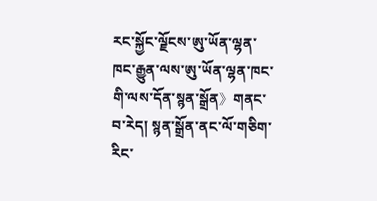རང་སྐྱོང་ལྗོངས་ཨུ་ཡོན་ལྷན་ཁང་རྒྱུན་ལས་ཨུ་ཡོན་ལྷན་ཁང་གི་ལས་དོན་སྙན་སྒྲོན》གནང་བ་རེད། སྙན་སྒྲོན་ནང་ལོ་གཅིག་རིང་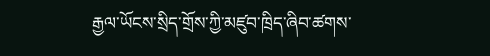རྒྱལ་ཡོངས་སྲིད་གྲོས་ཀྱི་མཛུབ་ཁྲིད་ཞིབ་ཚགས་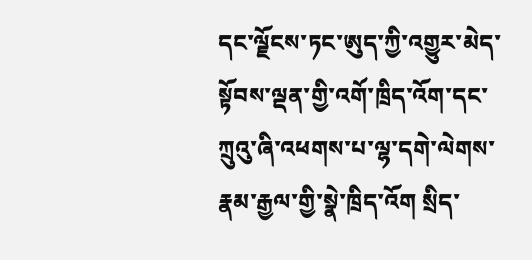དང་ལྗོངས་ཏང་ཨུད་ཀྱི་འགྱུར་མེད་སྟོབས་ལྡན་གྱི་འགོ་ཁྲིད་འོག་དང་ཀྲུའུ་ཞི་འཕགས་པ་ལྷ་དགེ་ལེགས་རྣམ་རྒྱལ་གྱི་སྣེ་ཁྲིད་འོག སྲིད་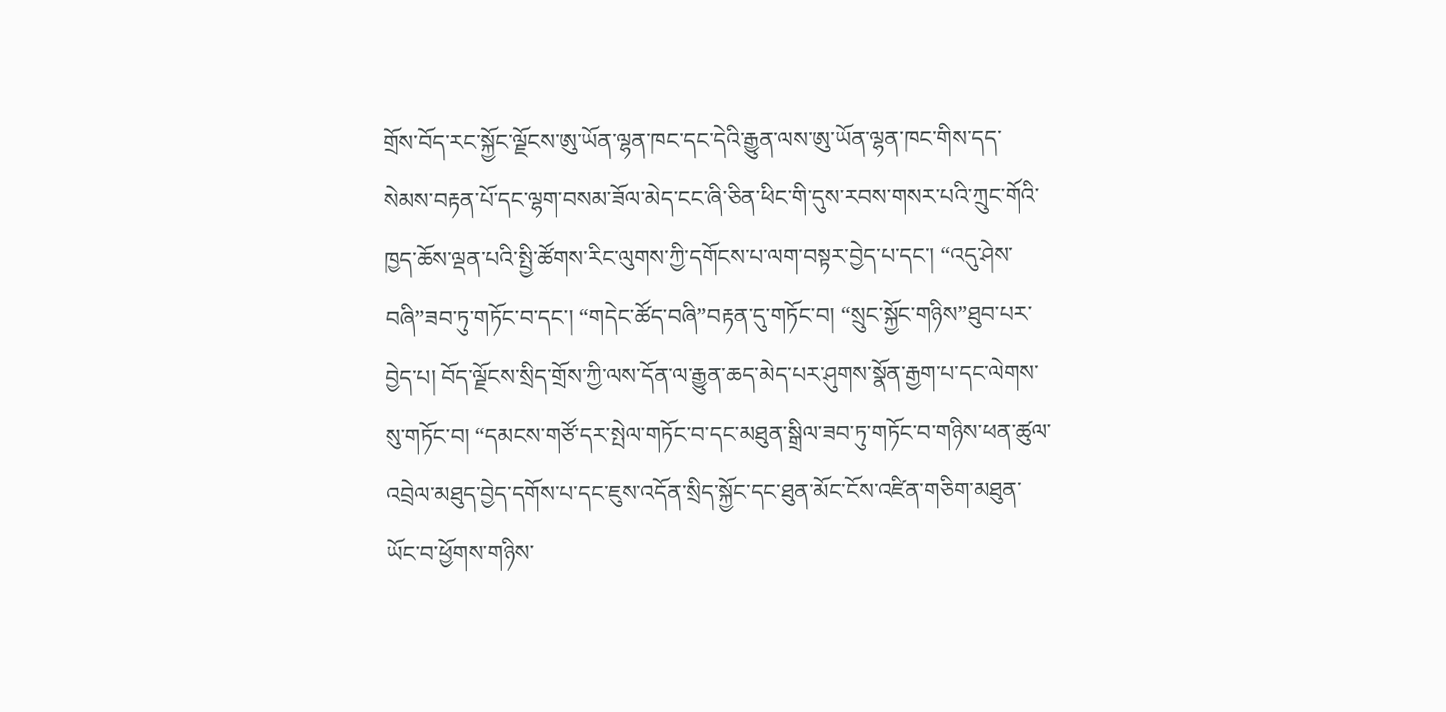གྲོས་བོད་རང་སྐྱོང་ལྗོངས་ཨུ་ཡོན་ལྷན་ཁང་དང་དེའི་རྒྱུན་ལས་ཨུ་ཡོན་ལྷན་ཁང་གིས་དད་སེམས་བརྟན་པོ་དང་ལྷག་བསམ་ཟོལ་མེད་ངང་ཞི་ཅིན་ཕིང་གི་དུས་རབས་གསར་པའི་ཀྲུང་གོའི་ཁྱད་ཆོས་ལྡན་པའི་སྤྱི་ཚོགས་རིང་ལུགས་ཀྱི་དགོངས་པ་ལག་བསྟར་བྱེད་པ་དང་། “འདུ་ཤེས་བཞི”ཟབ་ཏུ་གཏོང་བ་དང་། “གདེང་ཚོད་བཞི”བརྟན་དུ་གཏོང་བ། “སྲུང་སྐྱོང་གཉིས”ཐུབ་པར་བྱེད་པ། བོད་ལྗོངས་སྲིད་གྲོས་ཀྱི་ལས་དོན་ལ་རྒྱུན་ཆད་མེད་པར་ཤུགས་སྣོན་རྒྱག་པ་དང་ལེགས་སུ་གཏོང་བ། “དམངས་གཙོ་དར་སྤེལ་གཏོང་བ་དང་མཐུན་སྒྲིལ་ཟབ་ཏུ་གཏོང་བ་གཉིས་ཕན་ཚུལ་འབྲེལ་མཐུད་བྱེད་དགོས་པ་དང་ཇུས་འདོན་སྲིད་སྐྱོང་དང་ཐུན་མོང་ངོས་འཛིན་གཅིག་མཐུན་ཡོང་བ་ཕྱོགས་གཉིས་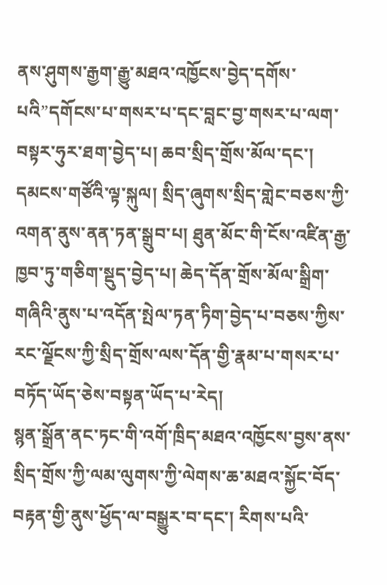ནས་ཤུགས་རྒྱག་རྒྱུ་མཐའ་འཁྱོངས་བྱེད་དགོས་པའི”དགོངས་པ་གསར་པ་དང་བླང་བྱ་གསར་པ་ལག་བསྟར་ཧུར་ཐག་བྱེད་པ། ཆབ་སྲིད་གྲོས་མོལ་དང་། དམངས་གཙོའི་ལྟ་སྐུལ། སྲིད་ཞུགས་སྲིད་གླེང་བཅས་ཀྱི་འགན་ནུས་ནན་ཏན་སྒྲུབ་པ། ཐུན་མོང་གི་ངོས་འཛིན་རྒྱ་ཁྱབ་ཏུ་གཅིག་སྡུད་བྱེད་པ། ཆེད་དོན་གྲོས་མོལ་སྒྲིག་གཞིའི་ནུས་པ་འདོན་སྤེལ་ཏན་ཏིག་བྱེད་པ་བཅས་ཀྱིས་རང་ལྗོངས་ཀྱི་སྲིད་གྲོས་ལས་དོན་གྱི་རྣམ་པ་གསར་པ་བཏོད་ཡོད་ཅེས་བསྟན་ཡོད་པ་རེད།
སྙན་སྒྲོན་ནང་ཏང་གི་འགོ་ཁྲིད་མཐའ་འཁྱོངས་བྱས་ནས་སྲིད་གྲོས་ཀྱི་ལམ་ལུགས་ཀྱི་ལེགས་ཆ་མཐའ་སྐྱོང་བོད་བརྟན་གྱི་ནུས་ཕྱོད་ལ་བསྒྱུར་བ་དང་། རིགས་པའི་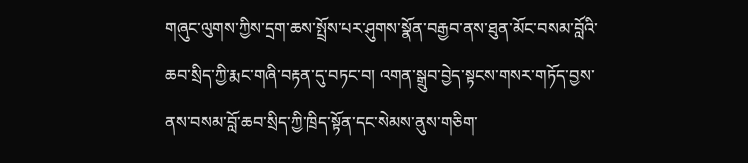གཞུང་ལུགས་ཀྱིས་དྲག་ཆས་སྤྲོས་པར་ཤུགས་སྣོན་བརྒྱབ་ནས་ཐུན་མོང་བསམ་བློའི་ཆབ་སྲིད་ཀྱི་རྨང་གཞི་བརྟན་དུ་བཏང་བ། འགན་སྒྲུབ་བྱེད་སྟངས་གསར་གཏོད་བྱས་ནས་བསམ་བློ་ཆབ་སྲིད་ཀྱི་ཁྲིད་སྟོན་དང་སེམས་ནུས་གཅིག་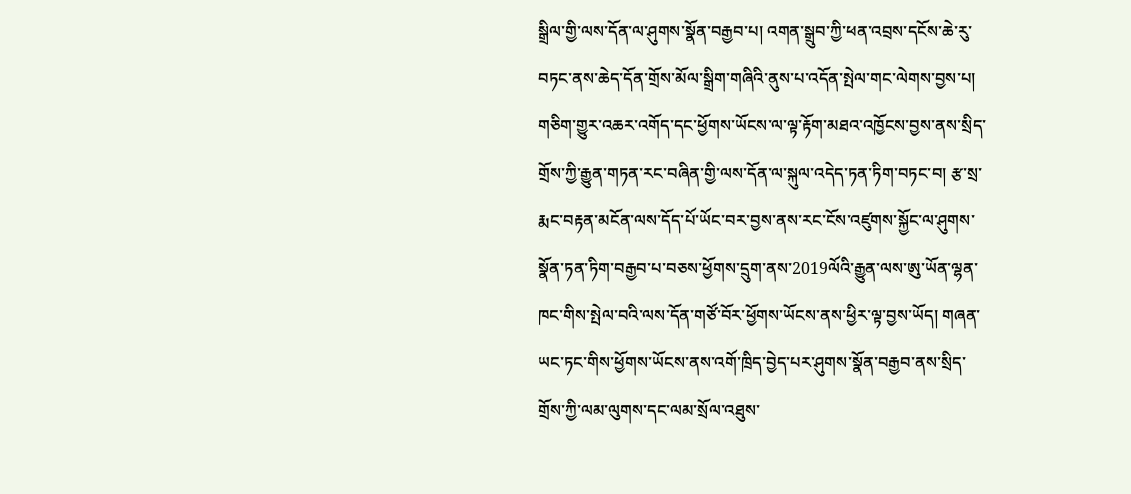སྒྲིལ་གྱི་ལས་དོན་ལ་ཤུགས་སྣོན་བརྒྱབ་པ། འགན་སྒྲུབ་ཀྱི་ཕན་འབྲས་དངོས་ཆེ་རུ་བཏང་ནས་ཆེད་དོན་གྲོས་མོལ་སྒྲིག་གཞིའི་ནུས་པ་འདོན་སྤེལ་གང་ལེགས་བྱས་པ། གཅིག་གྱུར་འཆར་འགོད་དང་ཕྱོགས་ཡོངས་ལ་ལྟ་རྟོག་མཐའ་འཁྱོངས་བྱས་ནས་སྲིད་གྲོས་ཀྱི་རྒྱུན་གཏན་རང་བཞིན་གྱི་ལས་དོན་ལ་སྐུལ་འདེད་ཏན་ཏིག་བཏང་བ། རྩ་སྲ་རྨང་བརྟན་མངོན་ལས་དོད་པོ་ཡོང་བར་བྱས་ནས་རང་ངོས་འཛུགས་སྐྱོང་ལ་ཤུགས་སྣོན་ཏན་ཏིག་བརྒྱབ་པ་བཅས་ཕྱོགས་དྲུག་ནས་2019ལོའི་རྒྱུན་ལས་ཨུ་ཡོན་ལྷན་ཁང་གིས་སྤེལ་བའི་ལས་དོན་གཙོ་བོར་ཕྱོགས་ཡོངས་ནས་ཕྱིར་ལྟ་བྱས་ཡོད། གཞན་ཡང་ཏང་གིས་ཕྱོགས་ཡོངས་ནས་འགོ་ཁྲིད་བྱེད་པར་ཤུགས་སྣོན་བརྒྱབ་ནས་སྲིད་གྲོས་ཀྱི་ལམ་ལུགས་དང་ལམ་སྲོལ་འཐུས་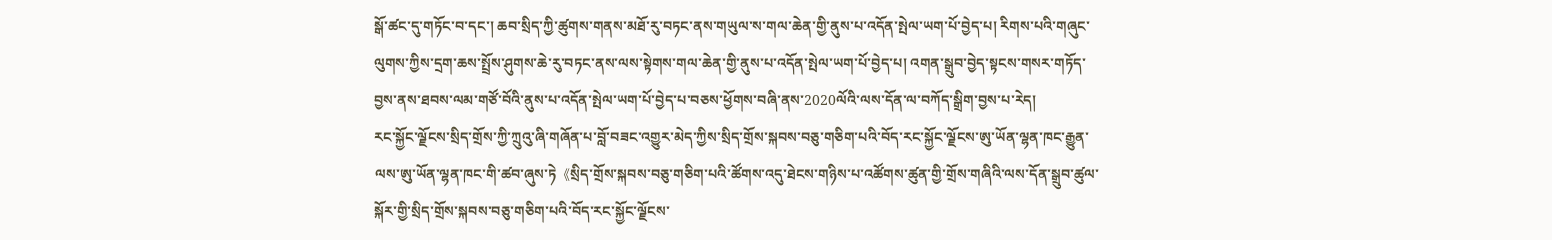སྒོ་ཚང་དུ་གཏོང་བ་དང་། ཆབ་སྲིད་ཀྱི་ཚུགས་གནས་མཐོ་རུ་བཏང་ནས་གཡུལ་ས་གལ་ཆེན་གྱི་ནུས་པ་འདོན་སྤེལ་ཡག་པོ་བྱེད་པ། རིགས་པའི་གཞུང་ལུགས་ཀྱིས་དྲག་ཆས་སྤྲོས་ཤུགས་ཆེ་རུ་བཏང་ནས་ལས་སྟེགས་གལ་ཆེན་གྱི་ནུས་པ་འདོན་སྤེལ་ཡག་པོ་བྱེད་པ། འགན་སྒྲུབ་བྱེད་སྟངས་གསར་གཏོད་བྱས་ནས་ཐབས་ལམ་གཙོ་བོའི་ནུས་པ་འདོན་སྤེལ་ཡག་པོ་བྱེད་པ་བཅས་ཕྱོགས་བཞི་ནས་2020ལོའི་ལས་དོན་ལ་བཀོད་སྒྲིག་བྱས་པ་རེད།
རང་སྐྱོང་ལྗོངས་སྲིད་གྲོས་ཀྱི་ཀྲུའུ་ཞི་གཞོན་པ་བློ་བཟང་འགྱུར་མེད་ཀྱིས་སྲིད་གྲོས་སྐབས་བཅུ་གཅིག་པའི་བོད་རང་སྐྱོང་ལྗོངས་ཨུ་ཡོན་ལྷན་ཁང་རྒྱུན་ལས་ཨུ་ཡོན་ལྷན་ཁང་གི་ཚབ་ཞུས་ཏེ《སྲིད་གྲོས་སྐབས་བཅུ་གཅིག་པའི་ཚོགས་འདུ་ཐེངས་གཉིས་པ་འཚོགས་ཚུན་གྱི་གྲོས་གཞིའི་ལས་དོན་སྒྲུབ་ཚུལ་སྐོར་གྱི་སྲིད་གྲོས་སྐབས་བཅུ་གཅིག་པའི་བོད་རང་སྐྱོང་ལྗོངས་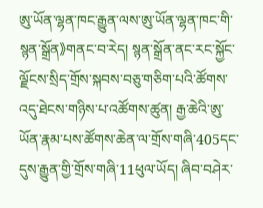ཨུ་ཡོན་ལྷན་ཁང་རྒྱུན་ལས་ཨུ་ཡོན་ལྷན་ཁང་གི་སྙན་སྒྲོན》གནང་བ་རེད། སྙན་སྒྲོན་ནང་རང་སྐྱོང་ལྗོངས་སྲིད་གྲོས་སྐབས་བཅུ་གཅིག་པའི་ཚོགས་འདུ་ཐེངས་གཉིས་པ་འཚོགས་ཚུན། རྒྱ་ཆེའི་ཨུ་ཡོན་རྣམ་པས་ཚོགས་ཆེན་ལ་གྲོས་གཞི་405དང་དུས་རྒྱུན་གྱི་གྲོས་གཞི་11ཕུལ་ཡོད། ཞིབ་བཤེར་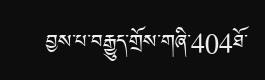བྱས་པ་བརྒྱུད་གྲོས་གཞི་404ཐོ་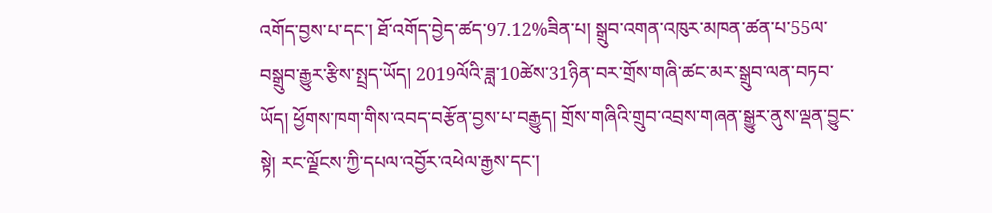འགོད་བྱས་པ་དང་། ཐོ་འགོད་བྱེད་ཚད་97.12%ཟིན་པ། སྒྲུབ་འགན་འཁུར་མཁན་ཚན་པ་55ལ་བསྒྲུབ་རྒྱུར་རྩིས་སྤྲད་ཡོད། 2019ལོའི་ཟླ་10ཚེས་31ཉིན་བར་གྲོས་གཞི་ཚང་མར་སྒྲུབ་ལན་བཏབ་ཡོད། ཕྱོགས་ཁག་གིས་འབད་བརྩོན་བྱས་པ་བརྒྱུད། གྲོས་གཞིའི་གྲུབ་འབྲས་གཞན་སྒྱུར་ནུས་ལྡན་བྱུང་སྟེ། རང་ལྗོངས་ཀྱི་དཔལ་འབྱོར་འཕེལ་རྒྱས་དང་།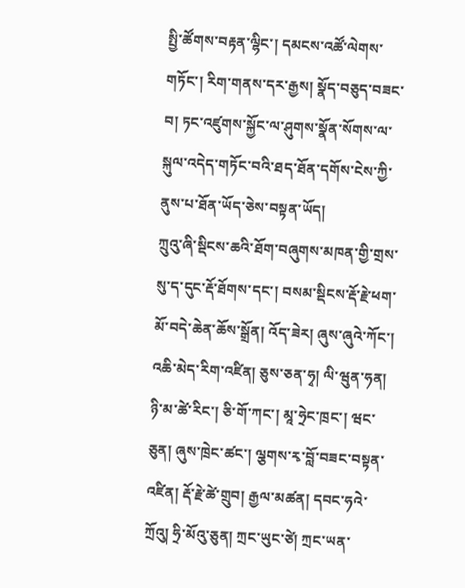སྤྱི་ཚོགས་བརྟན་ལྷིང་། དམངས་འཚོ་ལེགས་གཏོང་། རིག་གནས་དར་རྒྱས། སྣོད་བཅུད་བཟང་བ། ཏང་འཛུགས་སྐྱོང་ལ་ཤུགས་སྣོན་སོགས་ལ་སྐུལ་འདེད་གཏོང་བའི་ཐད་ཐོན་དགོས་ངེས་ཀྱི་ནུས་པ་ཐོན་ཡོད་ཅེས་བསྟན་ཡོད།
ཀྲུའུ་ཞི་སྡིངས་ཆའི་ཐོག་བཞུགས་མཁན་གྱི་གྲས་སུ་ད་དུང་རྡོ་ཐོགས་དང་། བསམ་སྡིངས་རྡོ་རྗེ་ཕག་མོ་བདེ་ཆེན་ཆོས་སྒྲོན། འོད་ཟེར། ཞུས་ཞུའེ་ཀོང་། འཆི་མེད་རིག་འཛིན། ཅུས་ཅན་ཧྭ། ལི་ཝུན་ཧན། ཉི་མ་ཚེ་རིང་། ཅི་གོ་ཀང་། མཱ་ཧྲེང་ཁྲང་། ཝང་ཅུན། ཞུས་ཁྲེང་ཚང་། ལྕགས་རྭ་བློ་བཟང་བསྟན་འཛིན། རྡོ་རྗེ་ཚེ་གྲུབ། རྒྱལ་མཚན། དབང་ཧའེ་ཀྲོའུ། ཧྲི་མོའུ་ཅུན། ཀྲང་ཡུང་ཙེ། ཀྲང་ཡན་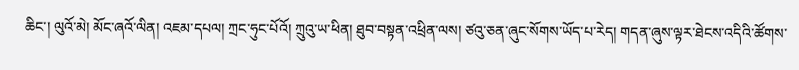ཆིང་། ལུའོ་མེ། མོང་ཞའོ་ལིན། འཇམ་དཔལ། ཀྲང་ཧུང་པོའོ། ཀྲུའུ་ཡ་ཕིན། ཐུབ་བསྟན་འཕྲིན་ལས། ཙའུ་ཅན་ཞུང་སོགས་ཡོད་པ་རེད། གདན་ཞུས་ལྟར་ཐེངས་འདིའི་ཚོགས་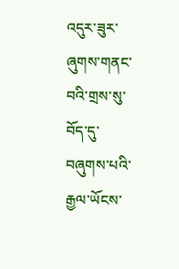འདུར་ཟུར་ཞུགས་གནང་བའི་གྲས་སུ་བོད་དུ་བཞུགས་པའི་རྒྱལ་ཡོངས་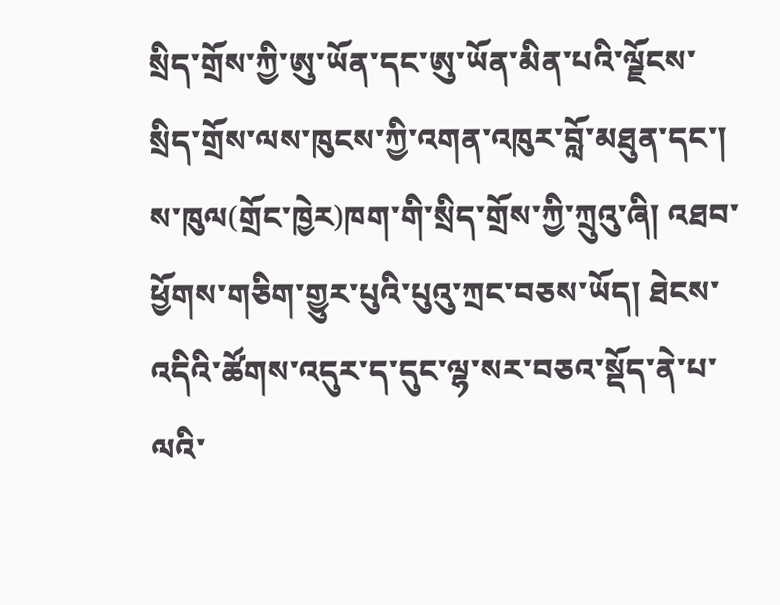སྲིད་གྲོས་ཀྱི་ཨུ་ཡོན་དང་ཨུ་ཡོན་མིན་པའི་ལྗོངས་སྲིད་གྲོས་ལས་ཁུངས་ཀྱི་འགན་འཁུར་བློ་མཐུན་དང་། ས་ཁུལ(གྲོང་ཁྱེར)ཁག་གི་སྲིད་གྲོས་ཀྱི་ཀྲུའུ་ཞི། འཐབ་ཕྱོགས་གཅིག་གྱུར་པུའི་པུའུ་ཀྲང་བཅས་ཡོད། ཐེངས་འདིའི་ཚོགས་འདུར་ད་དུང་ལྷ་སར་བཅའ་སྡོད་ནེ་པ་ལའི་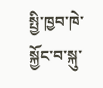སྤྱི་ཁྱབ་ཁེ་སྐྱོང་བ་སྐུ་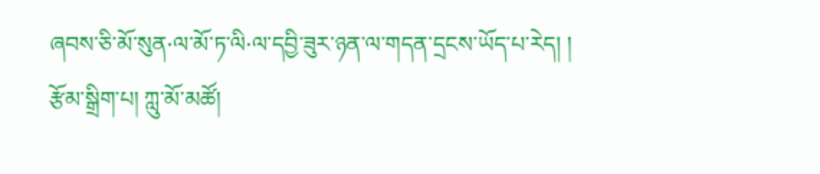ཞབས་ཅི་མོ་སུན·ལ་མོ་ཏ་ལི·ལ་དབྱི་ཟུར་ཉན་ལ་གདན་དྲངས་ཡོད་པ་རེད། །
རྩོམ་སྒྲིག་པ། ཀླུ་མོ་མཚོ།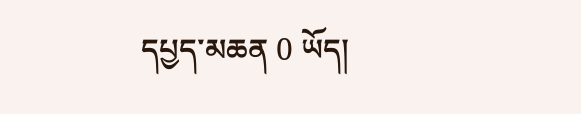དཔྱད་མཆན 0 ཡོད།